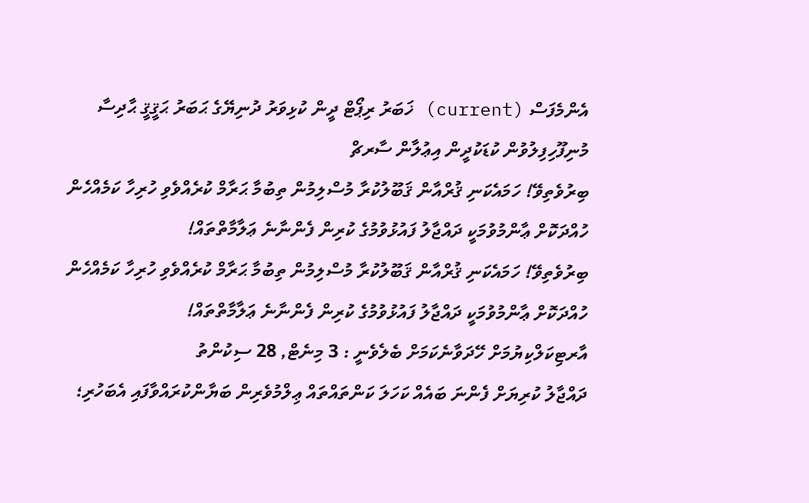އެންމެފަސް (current) ޚަބަރު ރިޕޯޓް ދީން ކުޅިވަރު ދުނިޔޭގެ ޙަބަރު ޙަޤީޤީ ޙާދިސާ މުނިފޫހިފިލުވުން ކުޑަކުދީން އިޢުލާން ސާރޗް
ބިރުވެތިވޭ! ހަމައެކަނި ޤުރްއާން ޤަބޫލުކުރާ މުސްލިމުން ތިބުމާ ޙަރާމް ކުރެއްވެވި ހުރިހާ ކަމެއްހެން ހުއްދަކޮށް ޢާންމުވުމަކީ ދައްޖާލު ފައުޅުވުމުގެ ކުރިން ފެންނާނެ ޢަލާމާތްތައް!
ބިރުވެތިވޭ! ހަމައެކަނި ޤުރްއާން ޤަބޫލުކުރާ މުސްލިމުން ތިބުމާ ޙަރާމް ކުރެއްވެވި ހުރިހާ ކަމެއްހެން ހުއްދަކޮށް ޢާންމުވުމަކީ ދައްޖާލު ފައުޅުވުމުގެ ކުރިން ފެންނާނެ ޢަލާމާތްތައް!
އާރޓިކަލްކިޔުމަށް ހޭދަވާނެކަމަށް ބެލެވެނީ : 3 މިނެޓް, 28 ސިކުންތު
ދައްޖާލު ކުރިޔަށް ފެންނަ ބައެއް ކަހަލަ ކަންތައްތައް ޢިލްމުވެރިން ބަޔާންކުރައްވާފައި އެބަހުރި؛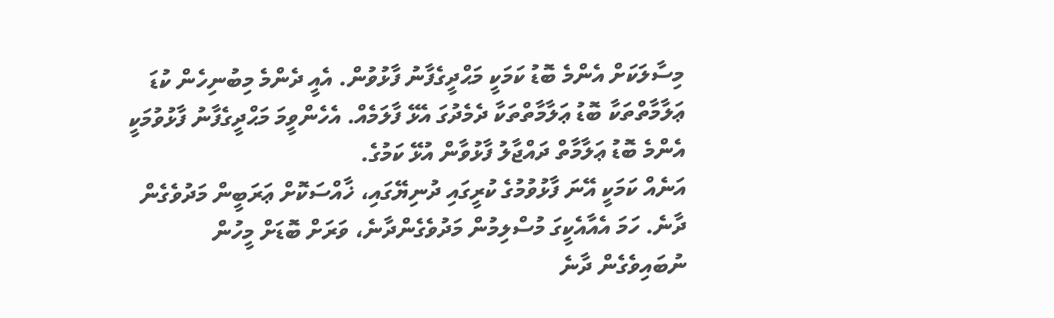މިސާލަކަށް އެންމެ ބޮޑު ކަމަކީ މަޙްދީގެފާނު ފާޅުވުން. އެއީ ދެންމެ މިބުނިހެން ކުޑަ ޢަލާމާތްތަކާ ބޮޑު ޢަލާމާތްތަކާ ދެމެދުގަ އެޅޭ ފާލަމެއް. އެހެންވީމަ މަޙްދީގެފާނު ފާޅުވުމަކީ އެންމެ ބޮޑު ޢަލާމާތް ދައްޖާލު ފާޅުވާން އުޅޭ ކަމުގެ.
އަނެއް ކަމަކީ އޭނަ ފާޅުވުމުގެ ކުރީގައި ދުނިޔޭގައި، ޚާއްސަކޮށް ޢަރަބީން މަދުވެގެން ދާނެ. ހަމަ އެއާއެކީގަ މުސްލިމުން މަދުވެގެންދާނެ، ވަރަށް ބޮޑަށް މީހުން ނުބައިވެގެން ދާނެ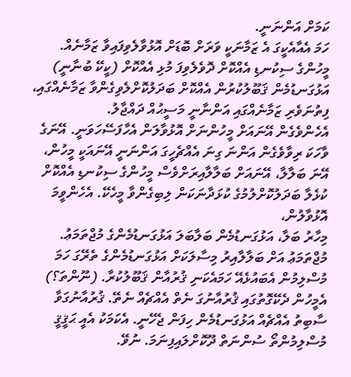ކަމަށް އަންނަނީ.
ހަމަ އެއާއެކީގަ އެ ޒަމާނަކީ ވަރަށް ބޮޑަށް އޮޅުވާލެވިފައިވާ ޒަމާނެއް. މީހުންގެ ސިކުނޑި އެއްކޮށް ދޮވެލެވިފަ މުޅި އެއްކޮށް (ކީކޭ ބުނާނީ) އަޅުގަނޑުމެން ޤަބޫލުކުރުން އެއްކޮށް ބަދަލުކޮށްލެވިގެންވާ ޒަމާނެއްގައި، ފިތުނަވެރި ޒަމާނެއްގައި އަންނާނީ މަސީޙުއް ދައްޖާލު.
އެހެންވެގެން އޭނައަށް މީހުންނަށް އޮޅުވާލަން އެހާފަސޭހަވަނީ. އޭނަގެ ވާހަކަ ރިވާވެގެން އަންނަ ގިނަ އެއްޗެހީގަ އަންނަނީ އޭނައަކީ މީހުން، އޭނަ ބަލާލާ، އޭނައަށް ބަލާލާއިރަށްވެސް މީހުންގެ ސިކުނޑި އެއްކޮށް ކުޅެލާ ބަދަލުކޮށްލުމުގެ ކުޅަދާނަކަން ލިބިގެންވާ މީހެކޭ. އެހެންވީމަ އޮޅުވާލުން،
މިހާރު ބަލާ، އަޅުގަނޑުމެން ބަލާބަލަ އަޅުގަނޑުމެންގެ މުޖްތަމަޢު. މުޖްތަމަޢު އަށް ބަލާލާއިރު މިސާލަކަށް އަޅުގަނޑުމެންގެ ތެރޭގަ ހަމަ މުސްލިމުން އެބައުޅެއޭ ހަމައެކަނި ޤުރުއާން ޤަބޫލުކުރާ. (ނޫންތަ؟) އެމީހުން ދެކޭގޮތުގައި ޤުރުއާނުގަ ނެތް އެއްޗެއް ނެތޭ. ޤުރުއާނުގަވާ ސާބިތު އެއްޗެއް އަޅުގަނޑުމެން ހިފަން ޖެހޭނީ. އެކަމަކު އެއީ ޙަޤީޤީ މުސްލިމުންތޯ ސުންނަތް ދޫކޮށްލައިފިނަމަ. ނުވޭ.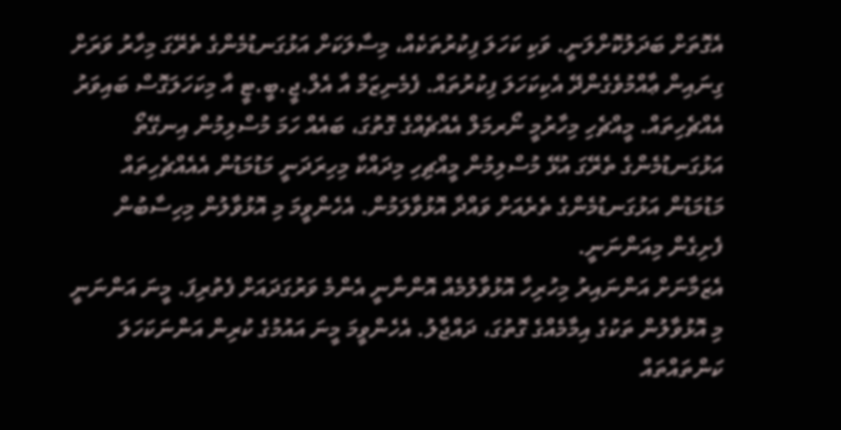އެގޮތަށް ބަދަލުކޮށްލަނީ. ވަކި ކަހަލަ ފިކުރުތަކެއް، މިސާލަކަށް އަޅުގަނޑުމެންގެ ތެރޭގަ މިހާރު ވަރަށް ގިނައިން ޢާއްމުވެގެންދޭ އެކިކަހަލަ ފިކުރުތައް. ފެމެނިޒަމް އާ އެލް.ޖީ.ބީ.ޓީ އާ މިކަހަލަގޮސް ބައިވަރު އެއްޗެހިތައް. މީއްޗެހި މިހާރުމީ ނޯރމަލް އެއްޗެއްގެ ގޮތުގަ، ބައެއް ހަމަ މުސްލިމުން އިނގޭތޯ އަޅުގަނޑުމެންގެ ތެރޭގަ އުޅޭ މުސްލިމުން މީއްޗިހި މިދައްކާ މިހިރަދަނީ މަޑުމަޑުން އެއެއްޗެހިތައް މަޑުމަޑުން އަޅުގަނޑުމެންގެ ތެރެއަށް ވައްދާ އޮޅުވާލަމުން. އެހެންވީމަ މި އޮޅުވާލުން މިހިސާބުން ފެށިގެން މިއަންނަނީ.
އެޒަމާނަށް އަންނައިރު މިހުރިހާ އޮޅުވާލުމެއް އޮންނާނީ އެންމެ ވަރުގަދައަށް ފެތުރިފަ. މީނަ އަންނަނީ މި އޮޅުވާލުން ތަކުގެ އިމާމެއްގެ ގޮތުގަ، ދައްޖާލު. އެހެންވީމަ މީނަ އައުމުގެ ކުރިން އަންނަކަހަލަ ކަންތައްތައް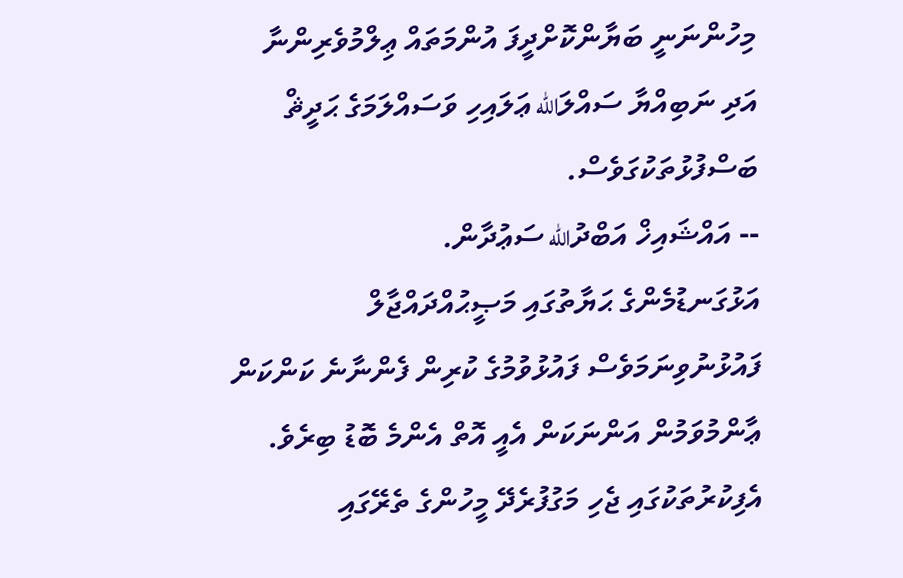މިހުންނަނީ ބަޔާންކޮށްދީފަ އުންމަތައް ޢިލްމުވެރިންނާ އަދި ނަބިއްޔާ ސައްލަالله ޢަލައިހި ވަސައްލަމަގެ ޙަދީޘް ބަސްފުޅުތަކުގަވެސް.
-- އައްޝައިޚް އަބްދުالله ސަޢުދާން.
އަޅުގަނޑުމެންގެ ޙަޔާތުގައި މަޞީޙުއްދައްޖާލް ފައުޅުނުވިނަމަވެސް ފައުޅުވުމުގެ ކުރިން ފެންނާނެ ކަންކަން ޢާންމުވަމުން އަންނަކަން އެއީ އޮތް އެންމެ ބޮޑު ބިރެވެ. އެފިކުރުތަކުގައި ޖެހި މަގުފުރެދޭ މީހުންގެ ތެރޭގައި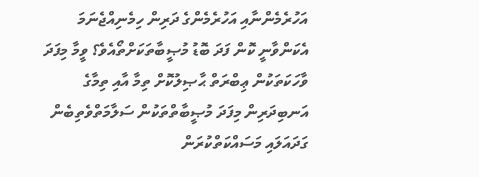އަހުރެމެންނާއި އަހުރެމެންގެ ދަރިން ހިމެނިއްޖެނަމަ އެކަންވާނީ ކޮން ފަދަ ބޮޑު މުޞީބާތަކަށްތޯއެވެ؟ ވީމާ މިފަދަ ވާހަކަތަކުން ޢިބްރަތް ޙާޞިލުކޮށް ތިމާ އާއި ތިމާގެ އަނބިދަރިން މިފަދަ މުޞީބާތްތަކުން ސަލާމަތްވެތިބެން ގަދައަލައި މަސައްކަތްކުރަން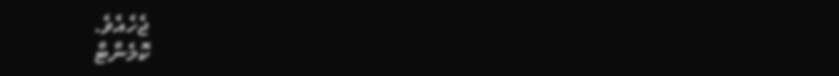ޖެހެއެވެ.
ކޮމެންޓް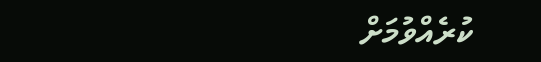ކުރެއްވުމަށް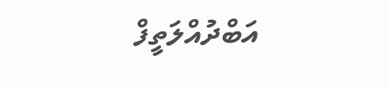އަބްދުއްލަތީފް